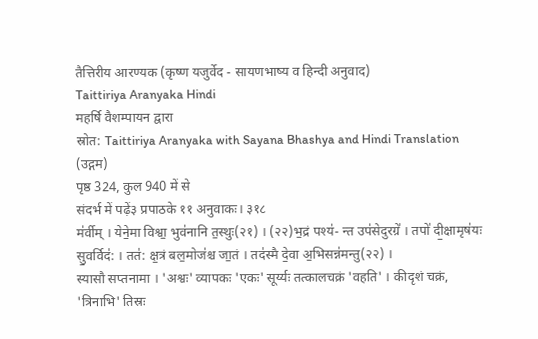तैत्तिरीय आरण्यक (कृष्ण यजुर्वेद - सायणभाष्य व हिन्दी अनुवाद)
Taittiriya Aranyaka Hindi
महर्षि वैशम्पायन द्वारा
स्रोत: Taittiriya Aranyaka with Sayana Bhashya and Hindi Translation (उद्गम)
पृष्ठ 324, कुल 940 में से
संदर्भ में पढ़ें३ प्रपाठके ११ अनुवाकः। ३१८
म॑र्वीम् । येने॒मा विश्वा॒ भुव॑नानि त॒स्थुः(२१) । (२२)भ॒द्रं पश्य॑- न्त उप॑सेदुरग्रे॑ । तपो॑ दी॒क्षामृष॑यः सु॒वर्विद॑: । तत॑: क्ष॒त्रं बल॒मोज॑श्च जा॒तं । तद॑स्मै दे॒वा अ॒भिसन्न॑मन्तु(२२) ।
स्यासौ सप्तनामा । 'अश्वः' व्यापकः 'एकः' सूर्य्यः तत्कालचक्रं 'वहति' । कीदृशं चक्रं, 'त्रिनाभि' तिस्रः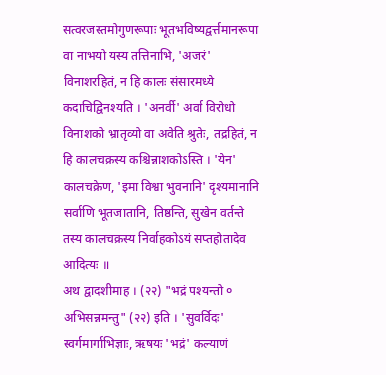सत्वरजस्तमोगुणरूपाः भूतभविष्यद्वर्त्तमानरूपा वा नाभयो यस्य तत्तिनाभि, 'अजरं' विनाशरहितं, न हि कालः संसारमध्ये कदाचिद्विनश्यति । 'अनर्वी' अर्वा विरोधो विनाशको भ्रातृव्यो वा अवेति श्रुतेः, तद्रहितं, न हि कालचक्रस्य कश्चिन्नाशकोऽस्ति । 'येन' कालचक्रेण, 'इमा विश्वा भुवनानि' दृश्यमानानि सर्वाणि भूतजातानि, तिष्ठन्ति, सुखेन वर्तन्ते तस्य कालचक्रस्य निर्वाहकोऽयं सप्तहोतादेव आदित्यः ॥
अथ द्वादशीमाह । (२२) "भद्रं पश्यन्तो ० अभिसन्नमन्तु" (२२) इति । 'सुवर्विदः' स्वर्गमार्गाभिज्ञाः, ऋषयः 'भद्रं' कल्याणं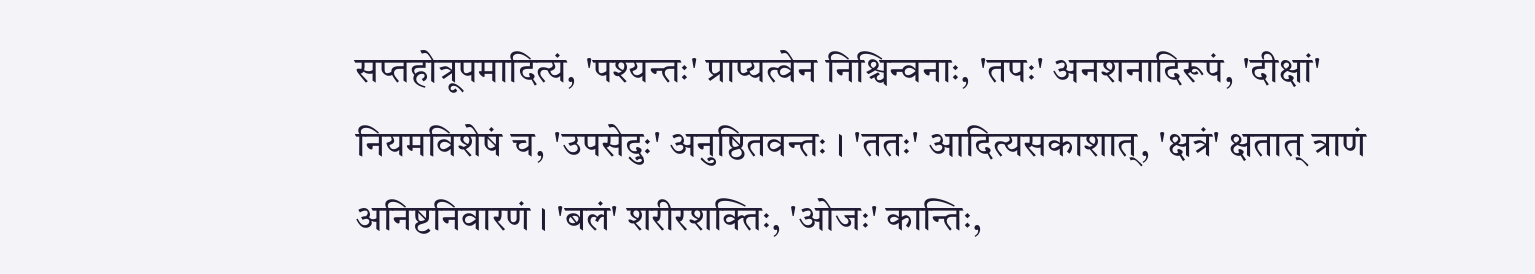सप्तहोत्रूपमादित्यं, 'पश्यन्तः' प्राप्यत्वेन निश्चिन्वनाः, 'तपः' अनशनादिरूपं, 'दीक्षां' नियमविशेषं च, 'उपसेदुः' अनुष्ठितवन्तः । 'ततः' आदित्यसकाशात्, 'क्षत्रं' क्षतात् त्राणं अनिष्टनिवारणं । 'बलं' शरीरशक्तिः, 'ओजः' कान्तिः,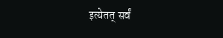इत्येतत् सर्वं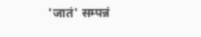'जातं' सम्पन्नं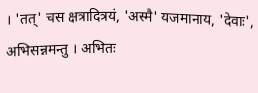। 'तत्' चस क्षत्रादित्रयं, 'अस्मै' यजमानाय, 'देवाः', अभिसन्नमन्तु । अभितः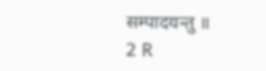सम्पादयन्तु ॥
2 R